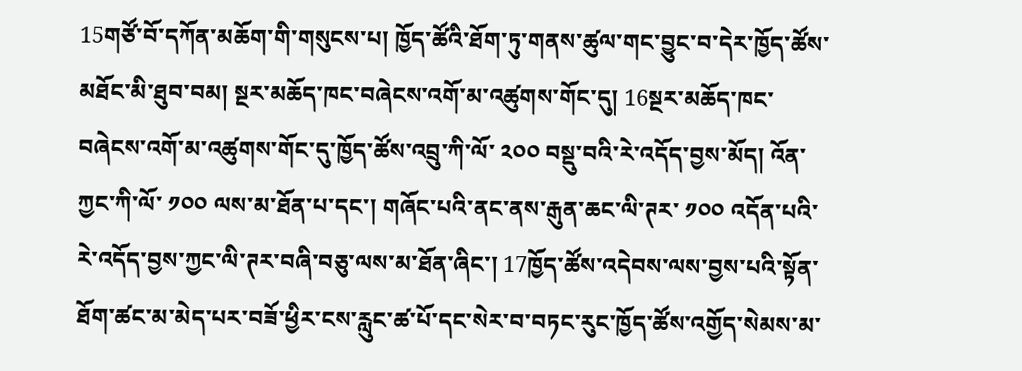15གཙོ་བོ་དཀོན་མཆོག་གི་གསུངས་པ། ཁྱོད་ཚོའི་ཐོག་ཏུ་གནས་ཚུལ་གང་བྱུང་བ་དེར་ཁྱོད་ཚོས་མཐོང་མི་ཐུབ་བམ། སྔར་མཆོད་ཁང་བཞེངས་འགོ་མ་འཚུགས་གོང་དུ། 16སྔར་མཆོད་ཁང་བཞེངས་འགོ་མ་འཚུགས་གོང་དུ་ཁྱོད་ཚོས་འབྲུ་ཀི་ལོ་ ༢༠༠ བསྡུ་བའི་རེ་འདོད་བྱས་མོད། འོན་ཀྱང་ཀི་ལོ་ ༡༠༠ ལས་མ་ཐོན་པ་དང་། གཞོང་པའི་ནང་ནས་རྒུན་ཆང་ལི་ཊར་ ༡༠༠ འདོན་པའི་རེ་འདོད་བྱས་ཀྱང་ལི་ཊར་བཞི་བཅུ་ལས་མ་ཐོན་ཞིང་། 17ཁྱོད་ཚོས་འདེབས་ལས་བྱས་པའི་སྟོན་ཐོག་ཚང་མ་མེད་པར་བཟོ་ཕྱིར་ངས་རླུང་ཚ་པོ་དང་སེར་བ་བཏང་རུང་ཁྱོད་ཚོས་འགྱོད་སེམས་མ་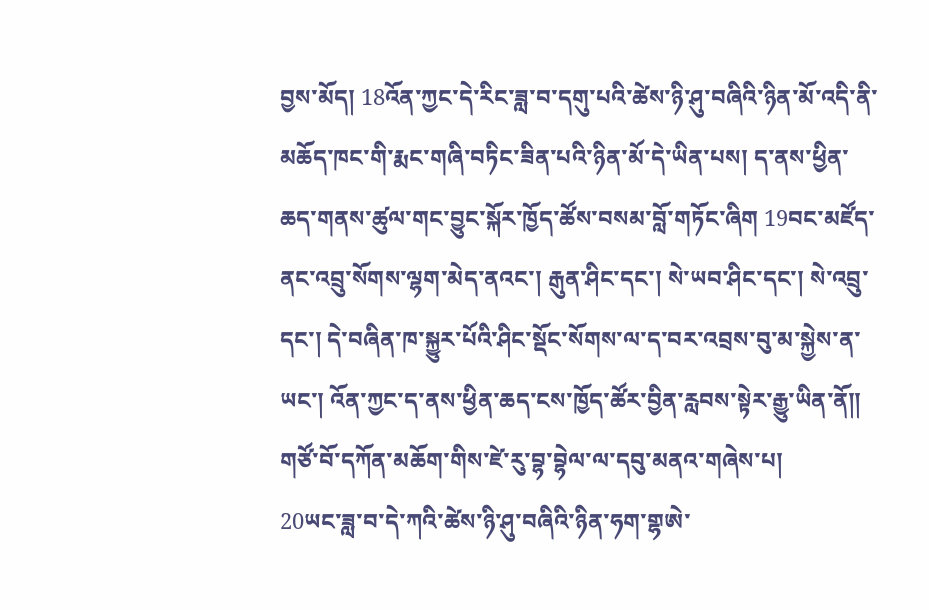བྱས་མོད། 18འོན་ཀྱང་དེ་རིང་ཟླ་བ་དགུ་པའི་ཚེས་ཉི་ཤུ་བཞིའི་ཉིན་མོ་འདི་ནི་མཆོད་ཁང་གི་རྨང་གཞི་བཏིང་ཟིན་པའི་ཉིན་མོ་དེ་ཡིན་པས། ད་ནས་ཕྱིན་ཆད་གནས་ཚུལ་གང་བྱུང་སྐོར་ཁྱོད་ཚོས་བསམ་བློ་གཏོང་ཞིག 19བང་མཛོད་ནང་འབྲུ་སོགས་ལྷག་མེད་ནའང་། རྒུན་ཤིང་དང་། སེ་ཡབ་ཤིང་དང་། སེ་འབྲུ་དང་། དེ་བཞིན་ཁ་སྐྱུར་པོའི་ཤིང་སྡོང་སོགས་ལ་ད་བར་འབྲས་བུ་མ་སྐྱེས་ན་ཡང་། འོན་ཀྱང་ད་ནས་ཕྱིན་ཆད་ངས་ཁྱོད་ཚོར་བྱིན་རླབས་སྟེར་རྒྱུ་ཡིན་ནོ༎
གཙོ་བོ་དཀོན་མཆོག་གིས་ཛེ་རུ་བྷ་བྷེལ་ལ་དབུ་མནའ་གཞེས་པ།
20ཡང་ཟླ་བ་དེ་ཀའི་ཚེས་ཉི་ཤུ་བཞིའི་ཉིན་ཧག་གྷཨེ་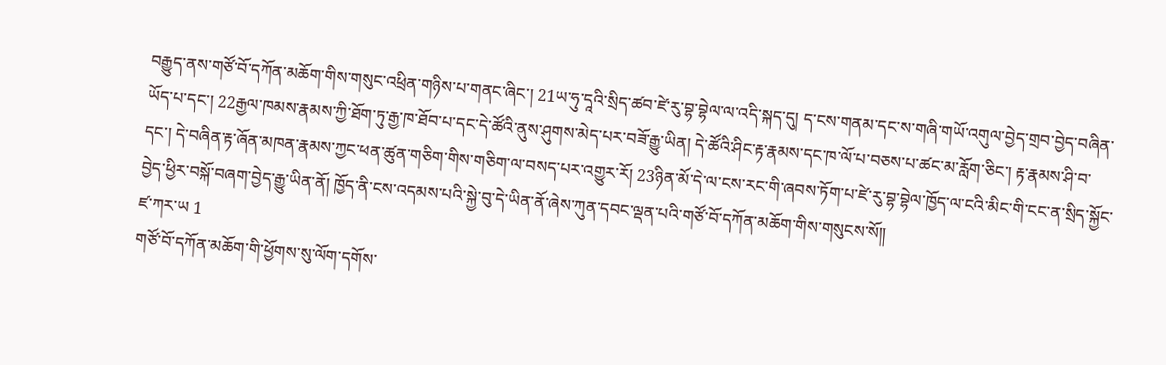བརྒྱུད་ནས་གཙོ་བོ་དཀོན་མཆོག་གིས་གསུང་འཕྲིན་གཉིས་པ་གནང་ཞིང་། 21ཡ་ཧུ་དཱའི་སྲིད་ཚབ་ཛེ་རུ་བྷ་བྷེལ་ལ་འདི་སྐད་དུ། ད་ངས་གནམ་དང་ས་གཞི་གཡོ་འགུལ་བྱེད་གྲབ་བྱེད་བཞིན་ཡོད་པ་དང་། 22རྒྱལ་ཁམས་རྣམས་ཀྱི་ཐོག་ཏུ་རྒྱ་ཁ་ཐོབ་པ་དང་དེ་ཚོའི་ནུས་ཤུགས་མེད་པར་བཟོ་རྒྱུ་ཡིན། དེ་ཚོའི་ཤིང་རྟ་རྣམས་དང་ཁ་ལོ་པ་བཅས་པ་ཚང་མ་རློག་ཅིང་། རྟ་རྣམས་ཤི་བ་དང་། དེ་བཞིན་རྟ་ཞོན་མཁན་རྣམས་ཀྱང་ཕན་ཚུན་གཅིག་གིས་གཅིག་ལ་བསད་པར་འགྱུར་རོ། 23ཉིན་མོ་དེ་ལ་ངས་རང་གི་ཞབས་ཏོག་པ་ཛེ་རུ་བྷ་བྷེལ་ཁྱོད་ལ་ངའི་མིང་གི་ངང་ན་སྲིད་སྐྱོང་བྱེད་ཕྱིར་བསྐོ་བཞག་བྱེད་རྒྱུ་ཡིན་ནོ། ཁྱོད་ནི་ངས་འདམས་པའི་སྐྱེ་བུ་དེ་ཡིན་ནོ་ཞེས་ཀུན་དབང་ལྡན་པའི་གཙོ་བོ་དཀོན་མཆོག་གིས་གསུངས་སོ༎
ཛ་ཀར་ཡ 1
གཙོ་བོ་དཀོན་མཆོག་གི་ཕྱོགས་སུ་ལོག་དགོས་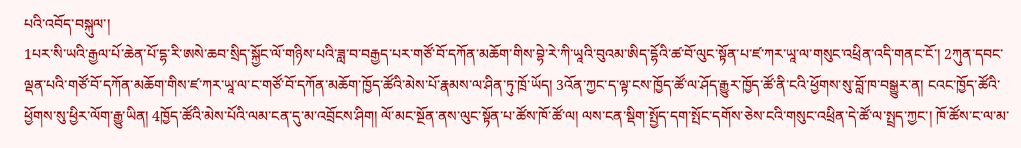པའི་འབོད་བསྐུལ་།
1པར་སི་ཡའི་རྒྱལ་པོ་ཆེན་པོ་དྷ་རི་ཨསེ་ཆབ་སྲིད་སྐྱོང་ལོ་གཉིས་པའི་ཟླ་བ་བརྒྱད་པར་གཙོ་བོ་དཀོན་མཆོག་གིས་བྷེ་རེ་ཀི་ཡཱའི་བུའམ་ཨིད་དྷོའི་ཚ་བོ་ལུང་སྟོན་པ་ཛ་ཀར་ཡཱ་ལ་གསུང་འཕྲིན་འདི་གནང་ངོ་། 2ཀུན་དབང་ལྡན་པའི་གཙོ་བོ་དཀོན་མཆོག་གིས་ཛ་ཀར་ཡཱ་ལ་ང་གཙོ་བོ་དཀོན་མཆོག་ཁྱོད་ཚོའི་མེས་པོ་རྣམས་ལ་ཤིན་ཏུ་ཁྲོ་ཡོད། 3འོན་ཀྱང་ད་ལྟ་ངས་ཁྱོད་ཚོ་ལ་ཤོད་རྒྱུར་ཁྱོད་ཚོ་ནི་ངའི་ཕྱོགས་སུ་བློ་ཁ་བསྒྱུར་ན། ངའང་ཁྱོད་ཚོའི་ཕྱོགས་སུ་ཕྱིར་ལོག་རྒྱུ་ཡིན། 4ཁྱོད་ཚོའི་མེས་པོའི་ལམ་ངན་དུ་མ་འབྲོངས་ཤིག། ལོ་མང་སྔོན་ནས་ལུང་སྟོན་པ་ཚོས་ཁོ་ཚོ་ལ། ལས་ངན་སྡིག་སྤྱོད་དག་སྤོང་དགོས་ཅེས་ངའི་གསུང་འཕྲིན་དེ་ཚོ་ལ་སྤྲད་ཀྱང་། ཁོ་ཚོས་ང་ལ་མ་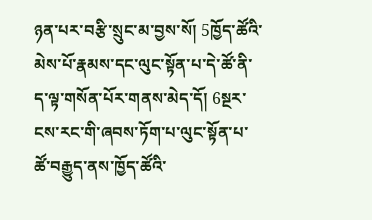ཉན་པར་བརྩི་སྲུང་མ་བྱས་སོ། 5ཁྱོད་ཚོའི་མེས་པོ་རྣམས་དང་ལུང་སྟོན་པ་དེ་ཚོ་ནི་ད་ལྟ་གསོན་པོར་གནས་མེད་དོ། 6སྔར་ངས་རང་གི་ཞབས་ཏོག་པ་ལུང་སྟོན་པ་ཚོ་བརྒྱུད་ནས་ཁྱོད་ཚོའི་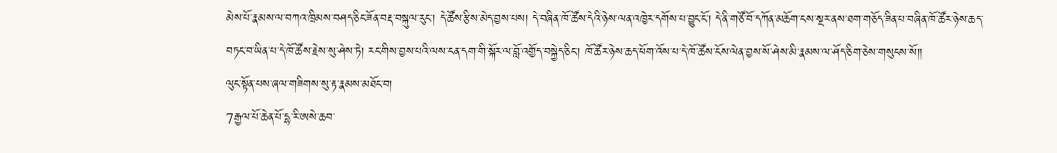མེས་པོ་རྣམས་ལ་བཀའ་ཁྲིམས་བཤད་ཅིང་ཟོན་བརྡ་བསྐུལ་རུང་། དེ་ཚོས་རྩིས་མེད་བྱས་པས། དེ་བཞིན་ཁོ་ཚོས་དེའི་ཉེས་ལན་འཁྱེར་དགོས་པ་བྱུང་ངོ་། དེ་ནི་གཙོ་བོ་དཀོན་མཆོག་ངས་སྔར་ནས་ཐག་གཅོད་ཟིན་པ་བཞིན་ཁོ་ཚོར་ཉེས་ཆད་བཏང་བ་ཡིན་པ་དེ་ཁོ་ཚོས་རྗེས་སུ་ཤེས་ཏེ། རང་གིས་བྱས་པའི་ལས་ངན་དག་གི་སྐོར་ལ་བློ་འགྱོད་བསྐྱེད་ཅིང་། ཁོ་ཚོར་ཉེས་ཆད་ཕོག་འོས་པ་དེ་ཁོ་ཚོས་ངོས་ལེན་བྱས་སོ་ཤེས་མི་རྣམས་ལ་ཤོད་ཅིག་ཅེས་གསུངས་སོ༎
ལུང་སྟོན་པས་ཞལ་གཟིགས་སུ་རྟ་རྣམས་མཐོང་བ།
7རྒྱལ་པོ་ཆེན་པོ་དྷ་རི་ཨསེ་ཆབ་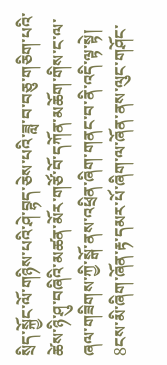སྲིད་སྐྱོང་ལོ་གཉིས་པའི་ཤེ་བྷད་ཅེས་པའི་ཟླ་བ་བཅུ་གཅིག་པའི་ཚེས་ཉི་ཤུ་བཞིའི་མཚན་མོར་གཙོ་བོ་དཀོན་མཆོག་གིས་ང་ལ་ཞལ་གཟིགས་ཀྱི་སྒོ་ནས་འཕྲིན་ཞིག་གནང་བ་ནི་འདི་ལྟ་སྟེ། 8ངས་མི་ཞིག་ཞོན་རྟ་དམར་པོ་ཞིག་ལ་ཞོན་ནས་ལུང་གཤོང་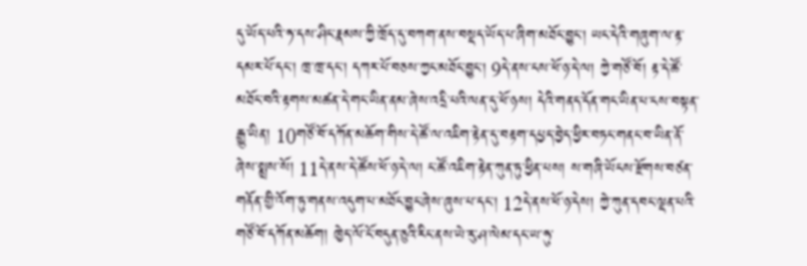དུ་ཡོད་པའི་ཧ་དས་ཤིང་རྣམས་ཀྱི་ཁྲོད་དུ་བཀག་ནས་བསྡད་ཡོད་པ་ཞིག་མཐོང་བྱུང་། ཡང་དེའི་གཞུག་ལ་རྟ་དམར་པོ་དང་། ཁྲ་ཁྲ་དང་། དཀར་པོ་བཅས་ཀྱང་མཐོང་བྱུང་། 9དེ་ནས་ངས་ཕོ་ཉ་དེ་ལ། ཀྱེ་གཙོ་བོ། རྟ་དེ་ཚོ་མཐོང་བའི་རྟགས་མཚན་དེ་གང་ཡིན་ནམ་ཞེས་འདྲི་པའི་ལན་དུ་ཕོ་ཉས། དེའི་གནད་དོན་གང་ཡིན་པ་ངས་བསྟན་རྒྱུ་ཡིན། 10གཙོ་བོ་དཀོན་མཆོག་གིས་དེ་ཚོ་ལ་འཇིག་རྟེན་དུ་བརྟག་དཔྱད་བྱེད་ཕྱིར་བཏང་གནང་བ་ཡིན་ནོ་ཞེས་སྨྲས་སོ། 11དེ་ནས་དེ་ཚོས་ཕོ་ཉ་དེ་ལ། ང་ཚོ་འཇིག་རྟེན་ཀུན་ཏུ་ཕྱིན་པས། ས་གཞི་ཡོངས་རྫོགས་བཙན་གནོན་གྱི་འོག་ཏུ་གནས་འདུག་པ་མཐོང་བྱུང་ཞེས་ཞུས་པ་དང་། 12དེ་ནས་ཕོ་ཉ་དེས། ཀྱེ་ཀུན་དབང་ལྡན་པའི་གཙོ་བོ་དཀོན་མཆོག། ཁྱེད་ལོ་ངོ་བདུན་ཅུའི་རིང་ནས་ཡེ་རུ་ཤ་ལེམ་དང་ཡ་ཧུ་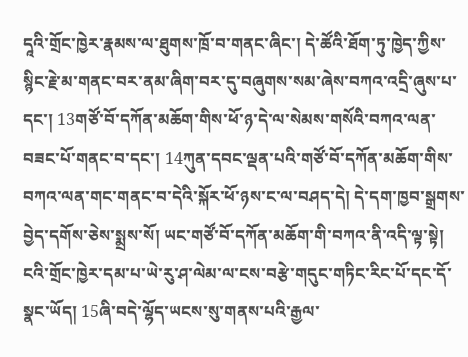དཱའི་གྲོང་ཁྱེར་རྣམས་ལ་ཐུགས་ཁྲོ་བ་གནང་ཞིང་། དེ་ཚོའི་ཐོག་ཏུ་ཁྱེད་ཀྱིས་སྙིང་རྗེ་མ་གནང་བར་ནམ་ཞིག་བར་དུ་བཞུགས་སམ་ཞེས་བཀའ་འདྲི་ཞུས་པ་དང་། 13གཙོ་བོ་དཀོན་མཆོག་གིས་ཕོ་ཉ་དེ་ལ་སེམས་གསོའི་བཀའ་ལན་བཟང་པོ་གནང་བ་དང་། 14ཀུན་དབང་ལྡན་པའི་གཙོ་བོ་དཀོན་མཆོག་གིས་བཀའ་ལན་གང་གནང་བ་དེའི་སྐོར་ཕོ་ཉས་ང་ལ་བཤད་དེ། དེ་དག་ཁྱབ་སྒྲགས་བྱེད་དགོས་ཅེས་སྨྲས་སོ། ཡང་གཙོ་བོ་དཀོན་མཆོག་གི་བཀའ་ནི་འདི་ལྟ་སྟེ། ངའི་གྲོང་ཁྱེར་དམ་པ་ཡེ་རུ་ཤ་ལེམ་ལ་ངས་བརྩེ་གདུང་གཏིང་རིང་པོ་དང་དོ་སྣང་ཡོད། 15ཞི་བདེ་ལྷོད་ཡངས་སུ་གནས་པའི་རྒྱལ་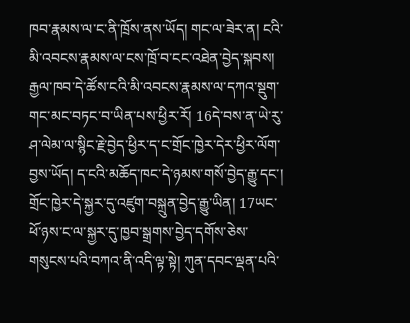ཁབ་རྣམས་ལ་ང་ནི་ཁྲོས་ནས་ཡོད། གང་ལ་ཟེར་ན། ངའི་མི་འབངས་རྣམས་ལ་ངས་ཁྲོ་བ་ངང་འཐེན་བྱེད་སྐབས། རྒྱལ་ཁབ་དེ་ཚོས་ངའི་མི་འབངས་རྣམས་ལ་དཀའ་སྡུག་གང་མང་བཏང་བ་ཡིན་པས་ཕྱིར་རོ། 16དེ་བས་ན་ཡེ་རུ་ཤ་ལེམ་ལ་སྙིང་རྗེ་བྱེད་ཕྱིར་ད་ང་གྲོང་ཁྱེར་དེར་ཕྱིར་ལོག་བྱས་ཡོད། ད་ངའི་མཆོད་ཁང་དེ་ཉམས་གསོ་བྱེད་རྒྱུ་དང་། གྲོང་ཁྱེར་དེ་སྐྱར་དུ་འཛུག་བསྐྲུན་བྱེད་རྒྱུ་ཡིན། 17ཡང་ཕོ་ཉས་ང་ལ་སྐྱར་དུ་ཁྱབ་སྒྲགས་བྱེད་དགོས་ཅེས་གསུངས་པའི་བཀའ་ནི་འདི་ལྟ་སྟེ། ཀུན་དབང་ལྡན་པའི་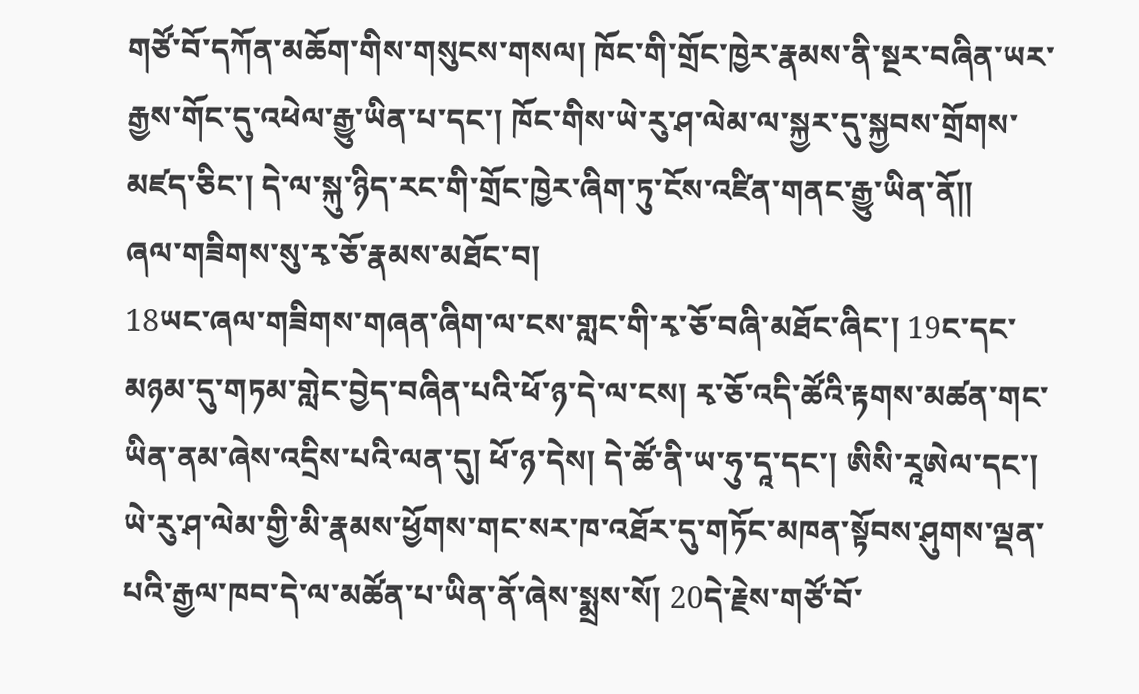གཙོ་བོ་དཀོན་མཆོག་གིས་གསུངས་གསལ། ཁོང་གི་གྲོང་ཁྱེར་རྣམས་ནི་སྔར་བཞིན་ཡར་རྒྱས་གོང་དུ་འཕེལ་རྒྱུ་ཡིན་པ་དང་། ཁོང་གིས་ཡེ་རུ་ཤ་ལེམ་ལ་སྐྱར་དུ་སྐྱབས་གྲོགས་མཛད་ཅིང་། དེ་ལ་སྐུ་ཉིད་རང་གི་གྲོང་ཁྱེར་ཞིག་ཏུ་ངོས་འཛིན་གནང་རྒྱུ་ཡིན་ནོ༎
ཞལ་གཟིགས་སུ་རྭ་ཅོ་རྣམས་མཐོང་བ།
18ཡང་ཞལ་གཟིགས་གཞན་ཞིག་ལ་ངས་གླང་གི་རྭ་ཅོ་བཞི་མཐོང་ཞིང་། 19ང་དང་མཉམ་དུ་གཏམ་གླེང་བྱེད་བཞིན་པའི་ཕོ་ཉ་དེ་ལ་ངས། རྭ་ཅོ་འདི་ཚོའི་རྟགས་མཚན་གང་ཡིན་ནམ་ཞེས་འདྲིས་པའི་ལན་དུ། ཕོ་ཉ་དེས། དེ་ཚོ་ནི་ཡ་ཧུ་དཱ་དང་། ཨིསི་རཱཨེལ་དང་། ཡེ་རུ་ཤ་ལེམ་གྱི་མི་རྣམས་ཕྱོགས་གང་སར་ཁ་འཐོར་དུ་གཏོང་མཁན་སྟོབས་ཤུགས་ལྡན་པའི་རྒྱལ་ཁབ་དེ་ལ་མཚོན་པ་ཡིན་ནོ་ཞེས་སྨྲས་སོ། 20དེ་རྗེས་གཙོ་བོ་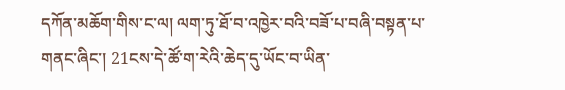དཀོན་མཆོག་གིས་ང་ལ། ལག་ཏུ་ཐོ་བ་འཁྱེར་བའི་བཟོ་པ་བཞི་བསྟན་པ་གནང་ཞིང་། 21ངས་དེ་ཚོ་ག་རེའི་ཆེད་དུ་ཡོང་བ་ཡིན་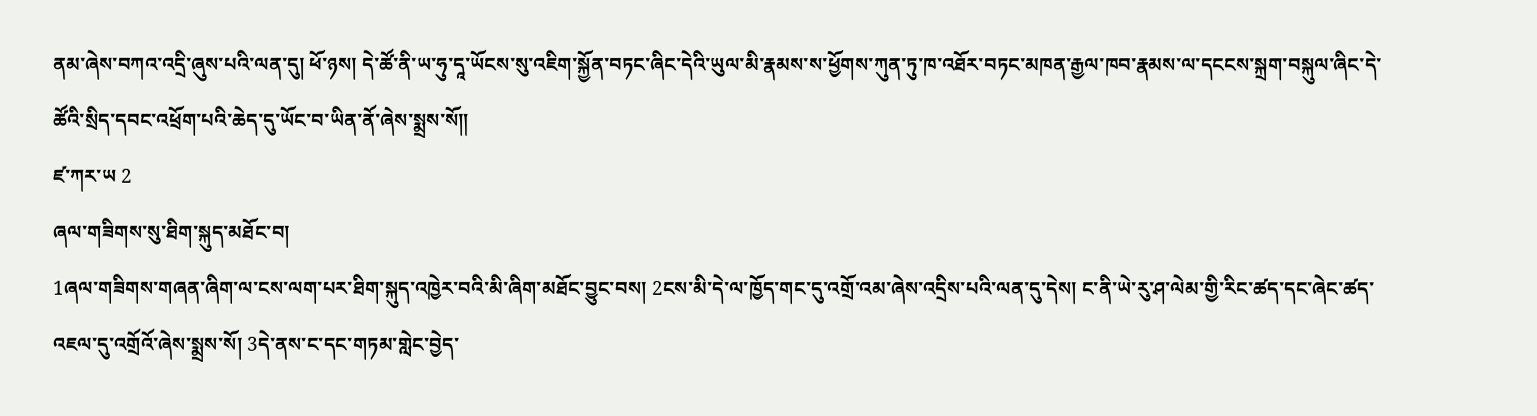ནམ་ཞེས་བཀའ་འདྲི་ཞུས་པའི་ལན་དུ། ཕོ་ཉས། དེ་ཚོ་ནི་ཡ་ཧུ་དཱ་ཡོངས་སུ་འཇིག་སྐྱོན་བཏང་ཞིང་དེའི་ཡུལ་མི་རྣམས་ས་ཕྱོགས་ཀུན་ཏུ་ཁ་འཐོར་བཏང་མཁན་རྒྱལ་ཁབ་རྣམས་ལ་དངངས་སྐྲག་བསྐུལ་ཞིང་དེ་ཚོའི་སྲིད་དབང་འཕྲོག་པའི་ཆེད་དུ་ཡོང་བ་ཡིན་ནོ་ཞེས་སྨྲས་སོ༎
ཛ་ཀར་ཡ 2
ཞལ་གཟིགས་སུ་ཐིག་སྐུད་མཐོང་བ།
1ཞལ་གཟིགས་གཞན་ཞིག་ལ་ངས་ལག་པར་ཐིག་སྐུད་འཁྱེར་བའི་མི་ཞིག་མཐོང་བྱུང་བས། 2ངས་མི་དེ་ལ་ཁྱོད་གང་དུ་འགྲོ་འམ་ཞེས་འདྲིས་པའི་ལན་དུ་དེས། ང་ནི་ཡེ་རུ་ཤ་ལེམ་གྱི་རིང་ཚད་དང་ཞེང་ཚད་འཇལ་དུ་འགྲོའོ་ཞེས་སྨྲས་སོ། 3དེ་ནས་ང་དང་གཏམ་གླེང་བྱེད་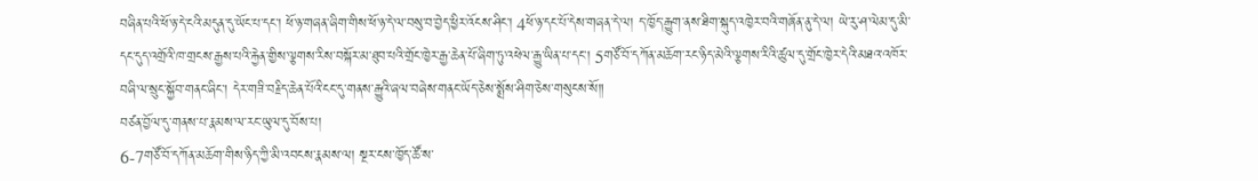བཞིན་པའི་ཕོ་ཉ་དེ་ངའི་མདུན་དུ་ཡོང་པ་དང་། ཕོ་ཉ་གཞན་ཞིག་གིས་ཕོ་ཉ་དེ་ལ་བསུ་བ་བྱེད་ཕྱིར་འོངས་ཤིང་། 4ཕོ་ཉ་དང་པོ་དེས་གཞན་དེ་ལ། ད་ཁྱོད་རྒྱུག་ནས་ཐིག་སྐུད་འཁྱེར་བའི་གཞོན་ནུ་དེ་ལ། ཡེ་རུ་ཤ་ལེམ་དུ་མི་དང་དུད་འགྲོའི་ཁ་གྲངས་རྒྱས་པའི་རྐྱེན་གྱིས་ལྕགས་རིས་བསྐོར་མ་ཐུབ་པའི་གྲོང་ཁྱེར་རྒྱ་ཆེན་པོ་ཞིག་ཏུ་འཕེལ་རྒྱུ་ཡིན་པ་དང་། 5གཙོ་བོ་དཀོན་མཆོག་རང་ཉིད་མེའི་ལྕགས་རིའི་ཚུལ་དུ་གྲོང་ཁྱེར་དེའི་མཐའ་འཁོར་བཞི་ལ་སྲུང་སྐྱོབ་གནང་ཞིང་། དེར་གཟི་བརྗིད་ཆེན་པོའི་ངང་དུ་གནས་རྒྱུའི་ཞལ་བཞེས་གནང་ཡོད་ཅེས་སྨྲོས་ཤིག་ཅེས་གསུངས་སོ༎
བཙན་བྱོལ་དུ་གནས་པ་རྣམས་ལ་རང་ཡུལ་དུ་བོས་པ།
6-7གཙོ་བོ་དཀོན་མཆོག་གིས་ཉིད་ཀྱི་མི་འབངས་རྣམས་ལ། སྔར་ངས་ཁྱོད་ཚོ་ས་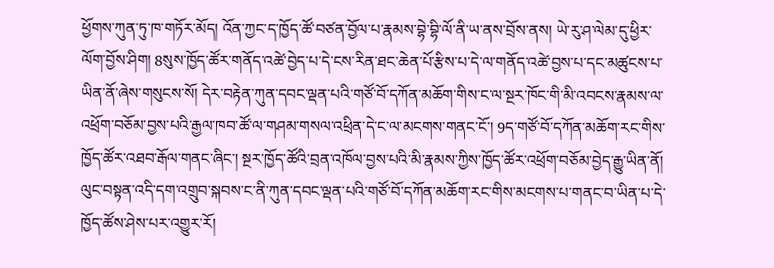ཕྱོགས་ཀུན་ཏུ་ཁ་གཏོར་མོད། འོན་ཀྱང་ད་ཁྱོད་ཚོ་བཙན་བྱོལ་པ་རྣམས་བྷེ་བྷི་ལོ་ནི་ཡ་ནས་བྲོས་ནས། ཡེ་རུ་ཤ་ལེམ་དུ་ཕྱིར་ལོག་བྱོས་ཤིག། 8སུས་ཁྱོད་ཚོར་གནོད་འཚེ་བྱེད་པ་དེ་ངས་རིན་ཐང་ཆེན་པོ་རྩིས་པ་དེ་ལ་གནོད་འཚེ་བྱས་པ་དང་མཚུངས་པ་ཡིན་ནོ་ཞེས་གསུངས་སོ། དེར་བརྟེན་ཀུན་དབང་ལྡན་པའི་གཙོ་བོ་དཀོན་མཆོག་གིས་ང་ལ་སྔར་ཁོང་གི་མི་འབངས་རྣམས་ལ་འཕྲོག་བཅོམ་བྱས་པའི་རྒྱལ་ཁབ་ཚོ་ལ་གཤམ་གསལ་འཕྲིན་དེ་ང་ལ་མངགས་གནང་ངོ་། 9ད་གཙོ་བོ་དཀོན་མཆོག་རང་གིས་ཁྱོད་ཚོར་འཐབ་རྒོལ་གནང་ཞིང་། སྔར་ཁྱོད་ཚོའི་བྲན་འཁོལ་བྱས་པའི་མི་རྣམས་ཀྱིས་ཁྱོད་ཚོར་འཕྲོག་བཅོམ་བྱེད་རྒྱུ་ཡིན་ནོ། ལུང་བསྟན་འདི་དག་འགྲུབ་སྐབས་ང་ནི་ཀུན་དབང་ལྡན་པའི་གཙོ་བོ་དཀོན་མཆོག་རང་གིས་མངགས་པ་གནང་བ་ཡིན་པ་དེ་ཁྱོད་ཚོས་ཤེས་པར་འགྱུར་རོ།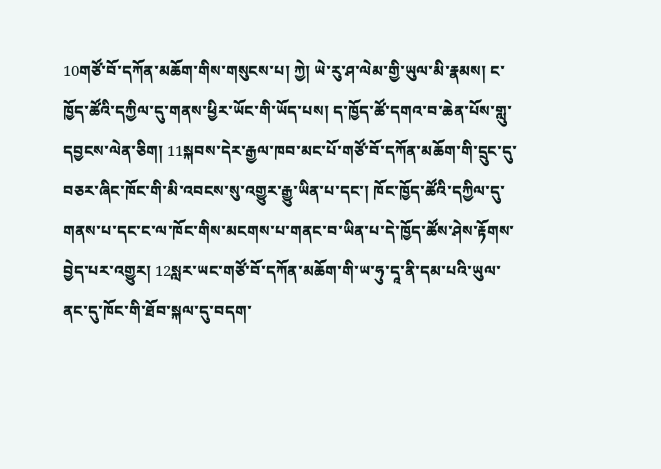10གཙོ་བོ་དཀོན་མཆོག་གིས་གསུངས་པ། ཀྱེ། ཡེ་རུ་ཤ་ལེམ་གྱི་ཡུལ་མི་རྣམས། ང་ཁྱོད་ཚོའི་དཀྱིལ་དུ་གནས་ཕྱིར་ཡོང་གི་ཡོད་པས། ད་ཁྱོད་ཚོ་དགའ་བ་ཆེན་པོས་གླུ་དབྱངས་ལེན་ཅིག། 11སྐབས་དེར་རྒྱལ་ཁབ་མང་པོ་གཙོ་བོ་དཀོན་མཆོག་གི་དྲུང་དུ་བཅར་ཞིང་ཁོང་གི་མི་འབངས་སུ་འགྱུར་རྒྱུ་ཡིན་པ་དང་། ཁོང་ཁྱོད་ཚོའི་དཀྱིལ་དུ་གནས་པ་དང་ང་ལ་ཁོང་གིས་མངགས་པ་གནང་བ་ཡིན་པ་དེ་ཁྱོད་ཚོས་ཤེས་རྟོགས་བྱེད་པར་འགྱུར། 12སླར་ཡང་གཙོ་བོ་དཀོན་མཆོག་གི་ཡ་ཧུ་དཱ་ནི་དམ་པའི་ཡུལ་ནང་དུ་ཁོང་གི་ཐོབ་སྐལ་དུ་བདག་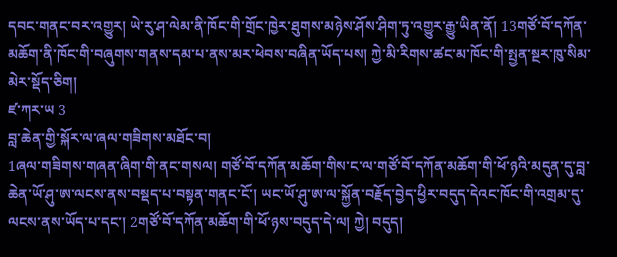དབང་གནང་བར་འགྱུར། ཡེ་རུ་ཤ་ལེམ་ནི་ཁོང་གི་གྲོང་ཁྱེར་ཐུགས་མཉེས་ཤོས་ཤིག་ཏུ་འགྱུར་རྒྱུ་ཡིན་ནོ། 13གཙོ་བོ་དཀོན་མཆོག་ནི་ཁོང་གི་བཞུགས་གནས་དམ་པ་ནས་མར་ཕེབས་བཞིན་ཡོད་པས། ཀྱེ་མི་རིགས་ཚང་མ་ཁོང་གི་སྤྱན་སྔར་ཁུ་སིམ་མེར་སྡོད་ཅིག།
ཛ་ཀར་ཡ 3
བླ་ཆེན་གྱི་སྐོར་ལ་ཞལ་གཟིགས་མཐོང་བ།
1ཞལ་གཟིགས་གཞན་ཞིག་གི་ནང་གསལ། གཙོ་བོ་དཀོན་མཆོག་གིས་ང་ལ་གཙོ་བོ་དཀོན་མཆོག་གི་ཕོ་ཉའི་མདུན་དུ་བླ་ཆེན་ཡོ་ཤུ་ཨ་ལངས་ནས་བསྡད་པ་བསྟན་གནང་ངོ་། ཡང་ཡོ་ཤུ་ཨ་ལ་སྐྱོན་བརྗོད་བྱེད་ཕྱིར་བདུད་དེའང་ཁོང་གི་འགྲམ་དུ་ལངས་ནས་ཡོད་པ་དང་། 2གཙོ་བོ་དཀོན་མཆོག་གི་ཕོ་ཉས་བདུད་དེ་ལ། ཀྱེ། བདུད།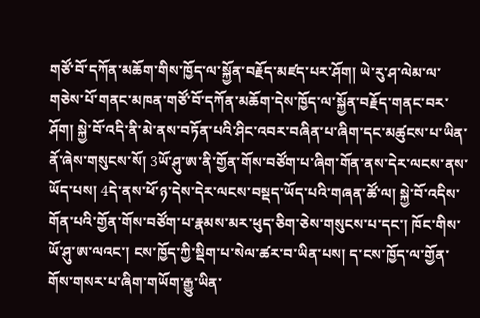གཙོ་བོ་དཀོན་མཆོག་གིས་ཁྱོད་ལ་སྐྱོན་བརྗོད་མཛད་པར་ཤོག། ཡེ་རུ་ཤ་ལེམ་ལ་གཅེས་པོ་གནང་མཁན་གཙོ་བོ་དཀོན་མཆོག་དེས་ཁྱོད་ལ་སྐྱོན་བརྗོད་གནང་བར་ཤོག། སྐྱེ་བོ་འདི་ནི་མེ་ནས་བཏོན་པའི་ཤིང་འབར་བཞིན་པ་ཞིག་དང་མཚུངས་པ་ཡིན་ནོ་ཞེས་གསུངས་སོ། 3ཡོ་ཤུ་ཨ་ནི་གྱོན་གོས་བཙོག་པ་ཞིག་གོན་ནས་དེར་ལངས་ནས་ཡོད་པས། 4དེ་ནས་ཕོ་ཉ་དེས་དེར་ལངས་བསྡད་ཡོད་པའི་གཞན་ཚོ་ལ། སྐྱེ་བོ་འདིས་གོན་པའི་གྱོན་གོས་བཙོག་པ་རྣམས་མར་ཕུད་ཅིག་ཅེས་གསུངས་པ་དང་། ཁོང་གིས་ཡོ་ཤུ་ཨ་ལའང་། ངས་ཁྱོད་ཀྱི་སྡིག་པ་སེལ་ཚར་བ་ཡིན་པས། ད་ངས་ཁྱོད་ལ་གྱོན་གོས་གསར་པ་ཞིག་གཡོག་རྒྱུ་ཡིན་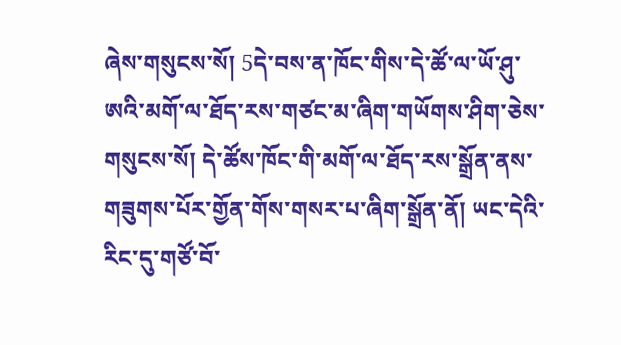ཞེས་གསུངས་སོ། 5དེ་བས་ན་ཁོང་གིས་དེ་ཚོ་ལ་ཡོ་ཤུ་ཨའི་མགོ་ལ་ཐོད་རས་གཙང་མ་ཞིག་གཡོགས་ཤིག་ཅེས་གསུངས་སོ། དེ་ཚོས་ཁོང་གི་མགོ་ལ་ཐོད་རས་སྒྲོན་ནས་གཟུགས་པོར་གྱོན་གོས་གསར་པ་ཞིག་སྒྲོན་ནོ། ཡང་དེའི་རིང་དུ་གཙོ་བོ་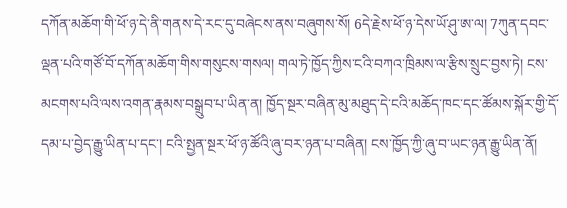དཀོན་མཆོག་གི་ཕོ་ཉ་དེ་ནི་གནས་དེ་རང་དུ་བཞེངས་ནས་བཞུགས་སོ། 6དེ་རྗེས་ཕོ་ཉ་དེས་ཡོ་ཤུ་ཨ་ལ། 7ཀུན་དབང་ལྡན་པའི་གཙོ་བོ་དཀོན་མཆོག་གིས་གསུངས་གསལ། གལ་ཏེ་ཁྱོད་ཀྱིས་ངའི་བཀའ་ཁྲིམས་ལ་རྩིས་སྲུང་བྱས་ཏེ། ངས་མངགས་པའི་ལས་འགན་རྣམས་བསྒྲུབ་པ་ཡིན་ན། ཁྱོད་སྔར་བཞིན་མུ་མཐུད་དེ་ངའི་མཆོད་ཁང་དང་ཚོམས་སྐོར་གྱི་དོ་དམ་པ་བྱེད་རྒྱུ་ཡིན་པ་དང་། ངའི་སྤྱན་སྔར་ཕོ་ཉ་ཚོའི་ཞུ་བར་ཉན་པ་བཞིན། ངས་ཁྱོད་ཀྱི་ཞུ་བ་ཡང་ཉན་རྒྱུ་ཡིན་ནོ།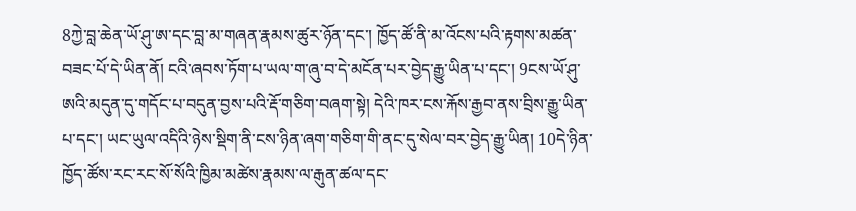8ཀྱེ་བླ་ཆེན་ཡོ་ཤུ་ཨ་དང་བླ་མ་གཞན་རྣམས་ཚུར་ཉོན་དང་། ཁྱོད་ཚོ་ནི་མ་འོངས་པའི་རྟགས་མཚན་བཟང་པོ་དེ་ཡིན་ནོ། ངའི་ཞབས་ཏོག་པ་ཡལ་ག་ཞུ་བ་དེ་མངོན་པར་བྱེད་རྒྱུ་ཡིན་པ་དང་། 9ངས་ཡོ་ཤུ་ཨའི་མདུན་དུ་གདོང་པ་བདུན་བྱས་པའི་རྡོ་གཅིག་བཞག་སྟེ། དེའི་ཁར་ངས་རྐོས་རྒྱབ་ནས་བྲིས་རྒྱུ་ཡིན་པ་དང་། ཡང་ཡུལ་འདིའི་ཉེས་སྡིག་ནི་ངས་ཉིན་ཞག་གཅིག་གི་ནང་དུ་སེལ་བར་བྱེད་རྒྱུ་ཡིན། 10དེ་ཉིན་ཁྱོད་ཚོས་རང་རང་སོ་སོའི་ཁྱིམ་མཚེས་རྣམས་ལ་རྒུན་ཚལ་དང་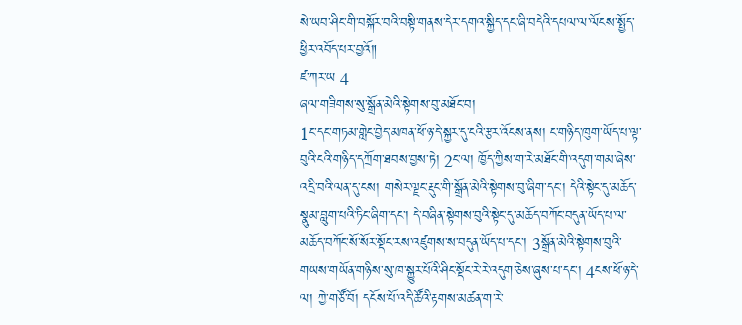སེ་ཡབ་ཤིང་གི་བསྐོར་བའི་བསྟི་གནས་དེར་དགའ་སྐྱིད་དང་ཞི་བདེའི་དཔལ་ལ་ལོངས་སྤྱོད་ཕྱིར་འབོད་པར་བྱའོ༎
ཛ་ཀར་ཡ 4
ཞལ་གཟིགས་སུ་སྒྲོན་མེའི་སྟེགས་བུ་མཐོང་བ།
1ང་དང་གཏམ་གླེང་བྱེད་མཁན་ཕོ་ཉ་དེ་སྐྱར་དུ་ངའི་རྩར་འོངས་ནས། ང་གཉིད་ཁུག་ཡོད་པ་ལྟ་བུའི་ངའི་གཉིད་དཀྲོག་ཐབས་བྱས་ཏེ། 2ང་ལ། ཁྱོད་ཀྱིས་ག་རེ་མཐོང་གི་འདུག་གམ་ཞེས་འདྲི་བའི་ལན་དུ་ངས། གསེར་ལྗང་རྡུང་གི་སྒྲོན་མེའི་སྟེགས་བུ་ཞིག་དང་། དེའི་སྟེང་དུ་མཆོད་སྣུམ་བླུག་པའི་ཏིང་ཞིག་དང་། དེ་བཞིན་སྟེགས་བུའི་སྟེང་དུ་མཆོད་བཀོང་བདུན་ཡོད་པ་ལ་མཆོད་བཀོང་སོ་སོར་སྡོང་རས་འཛུགས་ས་བདུན་ཡོད་པ་དང་། 3སྒྲོན་མེའི་སྟེགས་བུའི་གཡས་གཡོན་གཉིས་སུ་ཁ་སྐྱུར་པོའི་ཤིང་སྡོང་རེ་རེ་འདུག་ཅེས་ཞུས་པ་དང་། 4ངས་ཕོ་ཉ་དེ་ལ། ཀྱེ་གཙོ་བོ། དངོས་པོ་འདི་ཚོའི་རྟགས་མཚན་ག་རེ་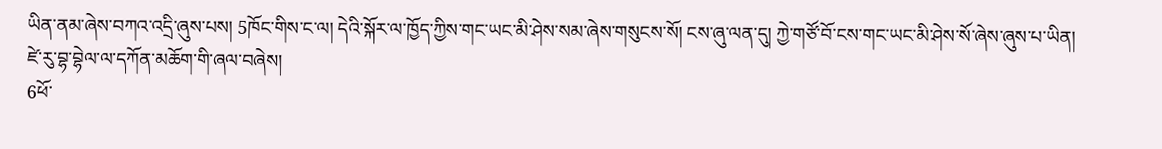ཡིན་ནམ་ཞེས་བཀའ་འདྲི་ཞུས་པས། 5ཁོང་གིས་ང་ལ། དེའི་སྐོར་ལ་ཁྱོད་ཀྱིས་གང་ཡང་མི་ཤེས་སམ་ཞེས་གསུངས་སོ། ངས་ཞུ་ལན་དུ། ཀྱེ་གཙོ་བོ་ངས་གང་ཡང་མི་ཤེས་སོ་ཞེས་ཞུས་པ་ཡིན།
ཛེ་རུ་བྷ་བྷེལ་ལ་དཀོན་མཆོག་གི་ཞལ་བཞེས།
6ཕོ་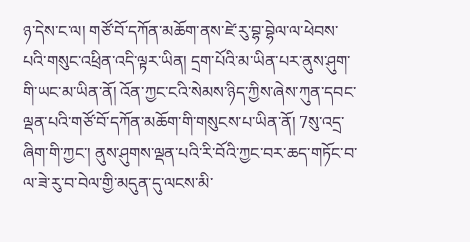ཉ་དེས་ང་ལ། གཙོ་བོ་དཀོན་མཆོག་ནས་ཛེ་རུ་བྷ་བྷེལ་ལ་ཕེབས་པའི་གསུང་འཕྲིན་འདི་ལྟར་ཡིན། དྲག་པོའི་མ་ཡིན་པར་ནུས་ཤུག་གི་ཡང་མ་ཡིན་ནོ། འོན་ཀྱང་ངའི་སེམས་ཉིད་ཀྱིས་ཞེས་ཀུན་དབང་ལྡན་པའི་གཙོ་བོ་དཀོན་མཆོག་གི་གསུངས་པ་ཡིན་ནོ། 7སུ་འདྲ་ཞིག་གི་ཀྱང་། ནུས་ཤུགས་ལྡན་པའི་རི་བོའི་ཀྱང་བར་ཆད་གཏོང་བ་ལ་ཟེ་རུ་བ་བེལ་གྱི་མདུན་དུ་ལངས་མི་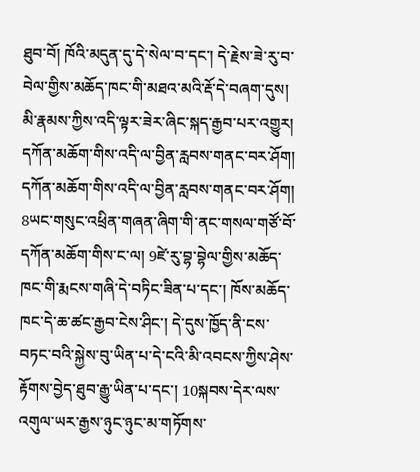ཐུབ་བོ། ཁོའི་མདུན་དུ་དེ་སེལ་བ་དང་། དེ་རྗེས་ཟེ་རུ་བ་བེལ་གྱིས་མཆོད་ཁང་གི་མཐའ་མའི་རྡོ་དེ་བཞག་དུས། མི་རྣམས་ཀྱིས་འདི་ལྟར་ཟེར་ཞིང་སྐད་རྒྱབ་པར་འགྱུར། དཀོན་མཆོག་གིས་འདི་ལ་བྱིན་རླབས་གནང་བར་ཤོག། དཀོན་མཆོག་གིས་འདི་ལ་བྱིན་རླབས་གནང་བར་ཤོག། 8ཡང་གསུང་འཕྲིན་གཞན་ཞིག་གི་ནང་གསལ་གཙོ་བོ་དཀོན་མཆོག་གིས་ང་ལ། 9ཛེ་རུ་བྷ་བྷེལ་གྱིས་མཆོད་ཁང་གི་རྨངས་གཞི་དེ་བཏིང་ཟིན་པ་དང་། ཁོས་མཆོད་ཁང་དེ་ཆ་ཚང་རྒྱབ་ངེས་ཤིང་། དེ་དུས་ཁྱོད་ནི་ངས་བཏང་བའི་སྐྱེས་བུ་ཡིན་པ་དེ་ངའི་མི་འབངས་ཀྱིས་ཤེས་རྟོགས་བྱེད་ཐུབ་རྒྱུ་ཡིན་པ་དང་། 10སྐབས་དེར་ལས་འགུལ་ཡར་རྒྱས་ཉུང་ཉུང་མ་གཏོགས་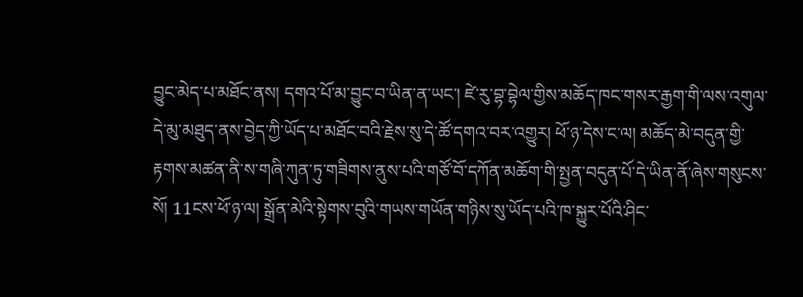བྱུང་མེད་པ་མཐོང་ནས། དགའ་པོ་མ་བྱུང་བ་ཡིན་ན་ཡང་། ཛེ་རུ་བྷ་བྷེལ་གྱིས་མཆོད་ཁང་གསར་རྒྱག་གི་ལས་འགུལ་དེ་མུ་མཐུད་ནས་བྱེད་ཀྱི་ཡོད་པ་མཐོང་བའི་རྗེས་སུ་དེ་ཚོ་དགའ་བར་འགྱུར། ཕོ་ཉ་དེས་ང་ལ། མཆོད་མེ་བདུན་གྱི་རྟགས་མཚན་ནི་ས་གཞི་ཀུན་ཏུ་གཟིགས་ནུས་པའི་གཙོ་བོ་དཀོན་མཆོག་གི་སྤྱན་བདུན་པོ་དེ་ཡིན་ནོ་ཞེས་གསུངས་སོ། 11ངས་ཕོ་ཉ་ལ། སྒྲོན་མེའི་སྟེགས་བུའི་གཡས་གཡོན་གཉིས་སུ་ཡོད་པའི་ཁ་སྐྱུར་པོའི་ཤིང་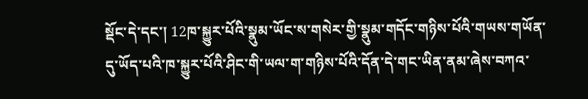སྡོང་དེ་དང་། 12ཁ་སྐྱུར་པོའི་སྣུམ་ཡོང་ས་གསེར་གྱི་སྣུམ་གདོང་གཉིས་པོའི་གཡས་གཡོན་དུ་ཡོད་པའི་ཁ་སྐྱུར་པོའི་ཤིང་གི་ཡལ་ག་གཉིས་པོའི་དོན་དེ་གང་ཡིན་ནམ་ཞེས་བཀའ་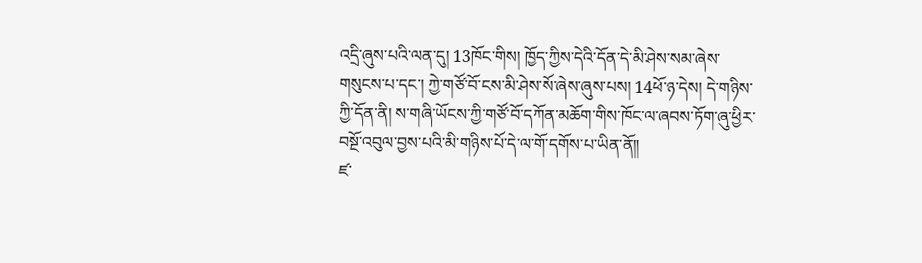འདྲི་ཞུས་པའི་ལན་དུ། 13ཁོང་གིས། ཁྱོད་ཀྱིས་དེའི་དོན་དེ་མི་ཤེས་སམ་ཞེས་གསུངས་པ་དང་། ཀྱེ་གཙོ་བོ་ངས་མི་ཤེས་སོ་ཞེས་ཞུས་པས། 14ཕོ་ཉ་དེས། དེ་གཉིས་ཀྱི་དོན་ནི། ས་གཞི་ཡོངས་ཀྱི་གཙོ་བོ་དཀོན་མཆོག་གིས་ཁོང་ལ་ཞབས་ཏོག་ཞུ་ཕྱིར་བསྔོ་འབུལ་བྱས་པའི་མི་གཉིས་པོ་དེ་ལ་གོ་དགོས་པ་ཡིན་ནོ༎
ཛ་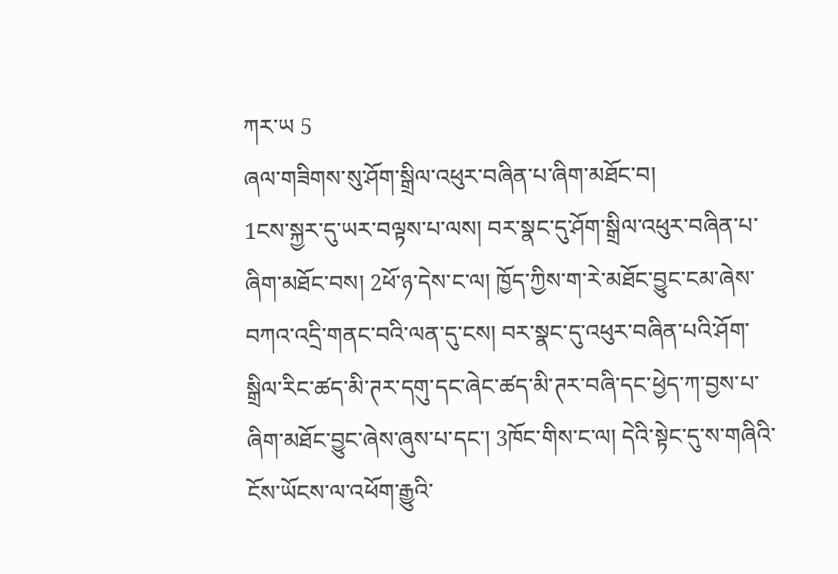ཀར་ཡ 5
ཞལ་གཟིགས་སུ་ཤོག་སྒྲིལ་འཕུར་བཞིན་པ་ཞིག་མཐོང་བ།
1ངས་སྐྱར་དུ་ཡར་བལྟས་པ་ལས། བར་སྣང་དུ་ཤོག་སྒྲིལ་འཕུར་བཞིན་པ་ཞིག་མཐོང་བས། 2ཕོ་ཉ་དེས་ང་ལ། ཁྱོད་ཀྱིས་ག་རེ་མཐོང་བྱུང་ངམ་ཞེས་བཀའ་འདྲི་གནང་བའི་ལན་དུ་ངས། བར་སྣང་དུ་འཕུར་བཞིན་པའི་ཤོག་སྒྲིལ་རིང་ཚད་མི་ཊར་དགུ་དང་ཞེང་ཚད་མི་ཊར་བཞི་དང་ཕྱེད་ཀ་བྱས་པ་ཞིག་མཐོང་བྱུང་ཞེས་ཞུས་པ་དང་། 3ཁོང་གིས་ང་ལ། དེའི་སྟེང་དུ་ས་གཞིའི་ངོས་ཡོངས་ལ་འཕོག་རྒྱུའི་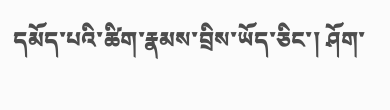དམོད་པའི་ཚིག་རྣམས་བྲིས་ཡོད་ཅིང་། ཤོག་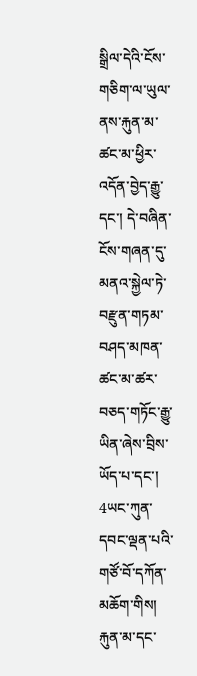སྒྲིལ་དེའི་ངོས་གཅིག་ལ་ཡུལ་ནས་རྐུན་མ་ཚང་མ་ཕྱིར་འདོན་བྱེད་རྒྱུ་དང་། དེ་བཞིན་ངོས་གཞན་དུ་མནའ་སྐྱེལ་ཏེ་བརྫུན་གཏམ་བཤད་མཁན་ཚང་མ་ཚར་བཅད་གཏོང་རྒྱུ་ཡིན་ཞེས་བྲིས་ཡོད་པ་དང་། 4ཡང་ཀུན་དབང་ལྡན་པའི་གཙོ་བོ་དཀོན་མཆོག་གིས། རྐུན་མ་དང་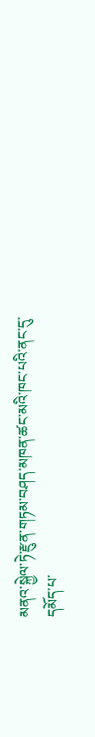མནའ་སྐྱེལ་ཏེ་རྫུན་གཏམ་བཤད་མཁན་ཚང་མའི་ཁང་པའི་ནང་དུ་དམོད་པ་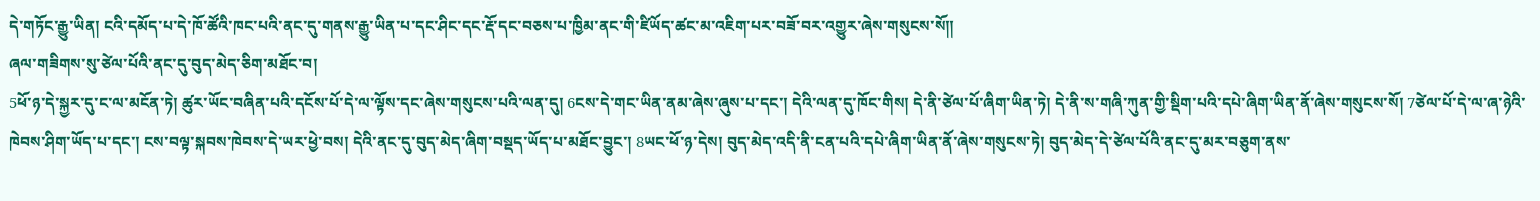དེ་གཏོང་རྒྱུ་ཡིན། ངའི་དམོད་པ་དེ་ཁོ་ཚོའི་ཁང་པའི་ནང་དུ་གནས་རྒྱུ་ཡིན་པ་དང་ཤིང་དང་རྡོ་དང་བཅས་པ་ཁྱིམ་ནང་གི་ཛིཡོད་ཚང་མ་འཇིག་པར་བཟོ་བར་འགྱུར་ཞེས་གསུངས་སོ༎
ཞལ་གཟིགས་སུ་ཙེལ་པོའི་ནང་དུ་བུད་མེད་ཅིག་མཐོང་བ།
5ཕོ་ཉ་དེ་སྐྱར་དུ་ང་ལ་མངོན་ཏེ། ཚུར་ཡོང་བཞིན་པའི་དངོས་པོ་དེ་ལ་ལྟོས་དང་ཞེས་གསུངས་པའི་ལན་དུ། 6ངས་དེ་གང་ཡིན་ནམ་ཞེས་ཞུས་པ་དང་། དེའི་ལན་དུ་ཁོང་གིས། དེ་ནི་ཙེལ་པོ་ཞིག་ཡིན་ཏེ། དེ་ནི་ས་གཞི་ཀུན་གྱི་སྡིག་པའི་དཔེ་ཞིག་ཡིན་ནོ་ཞེས་གསུངས་སོ། 7ཙེལ་པོ་དེ་ལ་ཞ་ཉེའི་ཁེབས་ཤིག་ཡོད་པ་དང་། ངས་བལྟ་སྐབས་ཁེབས་དེ་ཡར་ཕྱེ་བས། དེའི་ནང་དུ་བུད་མེད་ཞིག་བསྡད་ཡོད་པ་མཐོང་བྱུང་། 8ཡང་ཕོ་ཉ་དེས། བུད་མེད་འདི་ནི་ངན་པའི་དཔེ་ཞིག་ཡིན་ནོ་ཞེས་གསུངས་ཏེ། བུད་མེད་དེ་ཙེལ་པོའི་ནང་དུ་མར་བཅུག་ནས་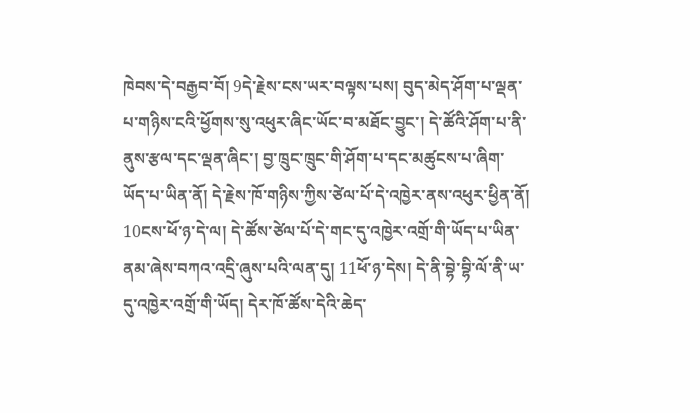ཁེབས་དེ་བརྒྱབ་བོ། 9དེ་རྗེས་ངས་ཡར་བལྟས་པས། བུད་མེད་ཤོག་པ་ལྡན་པ་གཉིས་ངའི་ཕྱོགས་སུ་འཕུར་ཞིང་ཡོང་བ་མཐོང་བྱུང་། དེ་ཚོའི་ཤོག་པ་ནི་ནུས་རྩལ་དང་ལྡན་ཞིང་། བྱ་ཁྲུང་ཁྲུང་གི་ཤོག་པ་དང་མཚུངས་པ་ཞིག་ཡོད་པ་ཡིན་ནོ། དེ་རྗེས་ཁོ་གཉིས་ཀྱིས་ཙེལ་པོ་དེ་འཁྱེར་ནས་འཕུར་ཕྱིན་ནོ། 10ངས་ཕོ་ཉ་དེ་ལ། དེ་ཚོས་ཙེལ་པོ་དེ་གང་དུ་འཁྱེར་འགྲོ་གི་ཡོད་པ་ཡིན་ནམ་ཞེས་བཀའ་འདྲི་ཞུས་པའི་ལན་དུ། 11ཕོ་ཉ་དེས། དེ་ནི་བྷེ་བྷི་ལོ་ནི་ཡ་དུ་འཁྱེར་འགྲོ་གི་ཡོད། དེར་ཁོ་ཚོས་དེའི་ཆེད་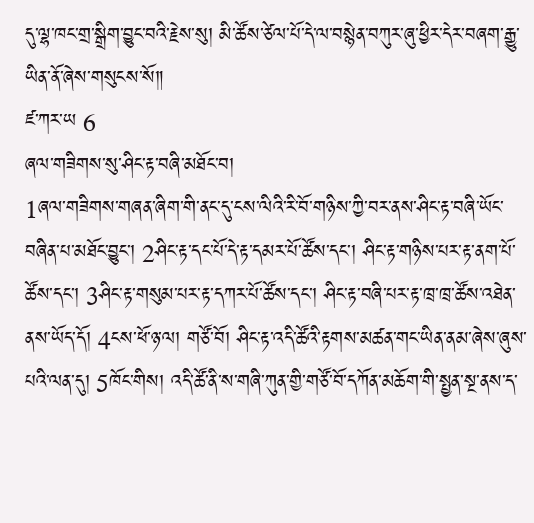དུ་ལྷ་ཁང་གྲ་སྒྲིག་བྱུང་བའི་རྗེས་སུ། མི་ཚོས་ཙེལ་པོ་དེ་ལ་བསྙེན་བཀུར་ཞུ་ཕྱིར་དེར་བཞག་རྒྱུ་ཡིན་ནོ་ཞེས་གསུངས་སོ༎
ཛ་ཀར་ཡ 6
ཞལ་གཟིགས་སུ་ཤིང་རྟ་བཞི་མཐོང་བ།
1ཞལ་གཟིགས་གཞན་ཞིག་གི་ནང་དུ་ངས་ལིའི་རི་བོ་གཉིས་ཀྱི་བར་ནས་ཤིང་རྟ་བཞི་ཡོང་བཞིན་པ་མཐོང་བྱུང་། 2ཤིང་རྟ་དང་པོ་དེ་རྟ་དམར་པོ་ཚོས་དང་། ཤིང་རྟ་གཉིས་པར་རྟ་ནག་པོ་ཚོས་དང་། 3ཤིང་རྟ་གསུམ་པར་རྟ་དཀར་པོ་ཚོས་དང་། ཤིང་རྟ་བཞི་པར་རྟ་ཁྲ་ཁྲ་ཚོས་འཐེན་ནས་ཡོད་དོ། 4ངས་ཕོ་ཉ་ལ། གཙོ་བོ། ཤིང་རྟ་འདི་ཚོའི་རྟགས་མཚན་གང་ཡིན་ནམ་ཞེས་ཞུས་པའི་ལན་དུ། 5ཁོང་གིས། འདི་ཚོ་ནི་ས་གཞི་ཀུན་གྱི་གཙོ་བོ་དཀོན་མཆོག་གི་སྤྱན་སྔ་ནས་ད་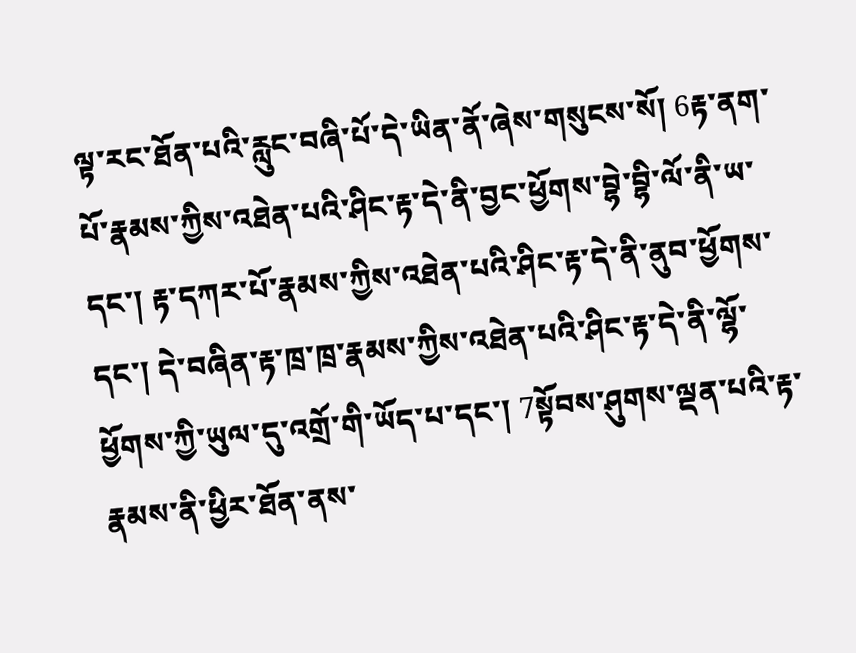ལྟ་རང་ཐོན་པའི་རླུང་བཞི་པོ་དེ་ཡིན་ནོ་ཞེས་གསུངས་སོ། 6རྟ་ནག་པོ་རྣམས་ཀྱིས་འཐེན་པའི་ཤིང་རྟ་དེ་ནི་བྱང་ཕྱོགས་བྷེ་བྷི་ལོ་ནི་ཡ་དང་། རྟ་དཀར་པོ་རྣམས་ཀྱིས་འཐེན་པའི་ཤིང་རྟ་དེ་ནི་ནུབ་ཕྱོགས་དང་། དེ་བཞིན་རྟ་ཁྲ་ཁྲ་རྣམས་ཀྱིས་འཐེན་པའི་ཤིང་རྟ་དེ་ནི་ལྷོ་ཕྱོགས་ཀྱི་ཡུལ་དུ་འགྲོ་གི་ཡོད་པ་དང་། 7སྟོབས་ཤུགས་ལྡན་པའི་རྟ་རྣམས་ནི་ཕྱིར་ཐོན་ནས་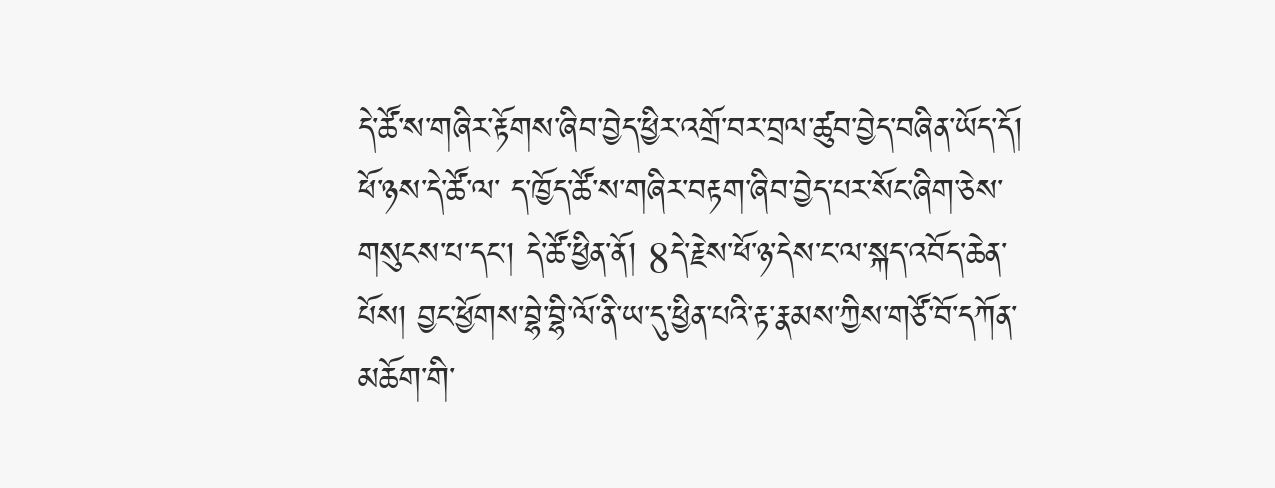དེ་ཚོ་ས་གཞིར་རྟོགས་ཞིབ་བྱེད་ཕྱིར་འགྲོ་བར་བྲལ་ཚུབ་བྱེད་བཞིན་ཡོད་དོ། ཕོ་ཉས་དེ་ཚོ་ལ་ ད་ཁྱོད་ཚོ་ས་གཞིར་བརྟག་ཞིབ་བྱེད་པར་སོང་ཞིག་ཅེས་གསུངས་པ་དང་། དེ་ཚོ་ཕྱིན་ནོ། 8དེ་རྗེས་ཕོ་ཉ་དེས་ང་ལ་སྐད་འབོད་ཆེན་པོས། བྱང་ཕྱོགས་བྷེ་བྷི་ལོ་ནི་ཡ་དུ་ཕྱིན་པའི་རྟ་རྣམས་ཀྱིས་གཙོ་བོ་དཀོན་མཆོག་གི་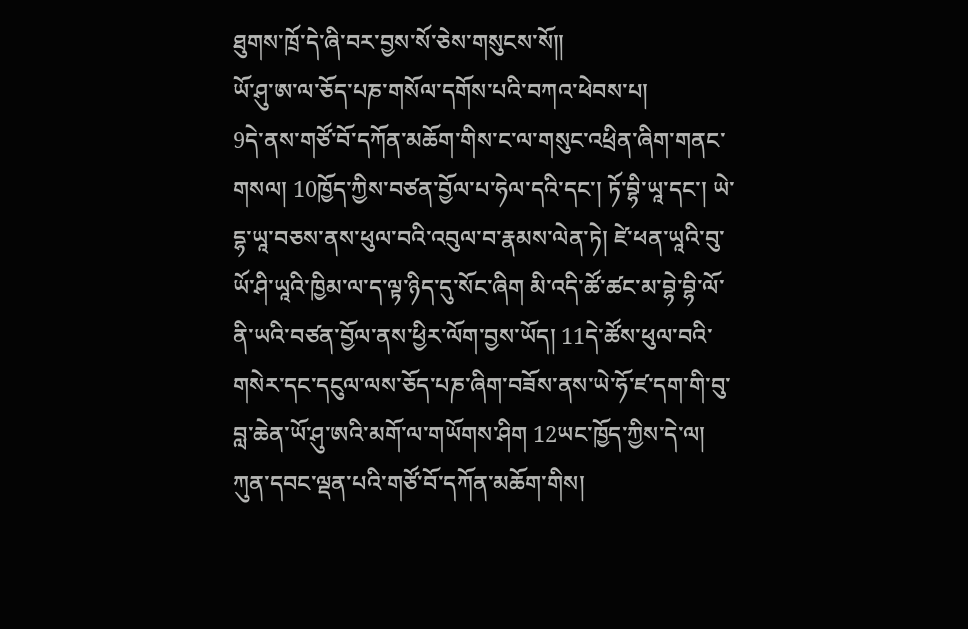ཐུགས་ཁྲོ་དེ་ཞི་བར་བྱས་སོ་ཅེས་གསུངས་སོ༎
ཡོ་ཤུ་ཨ་ལ་ཅོད་པཎ་གསོལ་དགོས་པའི་བཀའ་ཕེབས་པ།
9དེ་ནས་གཙོ་བོ་དཀོན་མཆོག་གིས་ང་ལ་གསུང་འཕྲིན་ཞིག་གནང་གསལ། 10ཁྱོད་ཀྱིས་བཙན་བྱོལ་པ་ཧེལ་དའི་དང་། ཏོ་བྷི་ཡཱ་དང་། ཡེ་དྷ་ཡཱ་བཅས་ནས་ཕུལ་བའི་འབུལ་བ་རྣམས་ལེན་ཏེ། ཛེ་ཕན་ཡཱའི་བུ་ཡོ་ཤི་ཡཱའི་ཁྱིམ་ལ་ད་ལྟ་ཉིད་དུ་སོང་ཞིག མི་འདི་ཚོ་ཚང་མ་བྷེ་བྷི་ལོ་ནི་ཡའི་བཙན་བྱོལ་ནས་ཕྱིར་ལོག་བྱས་ཡོད། 11དེ་ཚོས་ཕུལ་བའི་གསེར་དང་དངུལ་ལས་ཅོད་པཎ་ཞིག་བཟོས་ནས་ཡེ་ཧོ་ཛ་དག་གི་བུ་བླ་ཆེན་ཡོ་ཤུ་ཨའི་མགོ་ལ་གཡོགས་ཤིག 12ཡང་ཁྱོད་ཀྱིས་དེ་ལ། ཀུན་དབང་ལྡན་པའི་གཙོ་བོ་དཀོན་མཆོག་གིས།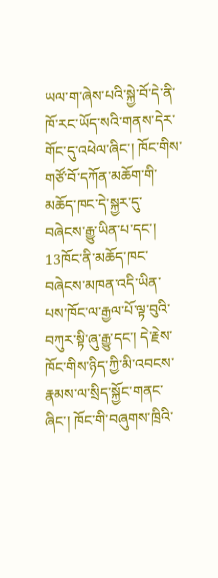ཡལ་ག་ཞེས་པའི་སྐྱེ་བོ་དེ་ནི་ཁོ་རང་ཡོད་སའི་གནས་དེར་གོང་དུ་འཕེལ་ཞིང་། ཁོང་གིས་གཙོ་བོ་དཀོན་མཆོག་གི་མཆོད་ཁང་དེ་སྐྱར་དུ་བཞེངས་རྒྱུ་ཡིན་པ་དང་། 13ཁོང་ནི་མཆོད་ཁང་བཞེངས་མཁན་འདི་ཡིན་པས་ཁོང་ལ་རྒྱལ་པོ་ལྟ་བུའི་བཀུར་སྟི་ཞུ་རྒྱུ་དང་། དེ་རྗེས་ཁོང་གིས་ཉིད་ཀྱི་མི་འབངས་རྣམས་ལ་སྲིད་སྐྱོང་གནང་ཞིང་། ཁོང་གི་བཞུགས་ཁྲིའི་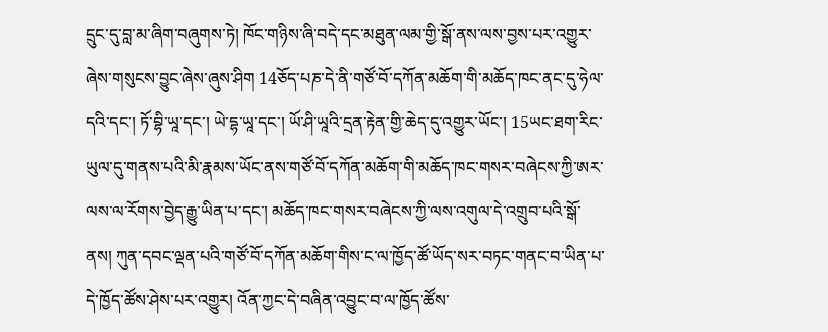དྲུང་དུ་བླ་མ་ཞིག་བཞུགས་ཏེ། ཁོང་གཉིས་ཞི་བདེ་དང་མཐུན་ལམ་གྱི་སྒོ་ནས་ལས་བྱས་པར་འགྱུར་ཞེས་གསུངས་བྱུང་ཞེས་ཞུས་ཤིག 14ཅོད་པཎ་དེ་ནི་གཙོ་བོ་དཀོན་མཆོག་གི་མཆོད་ཁང་ནང་དུ་ཧེལ་དའི་དང་། ཏོ་བྷི་ཡཱ་དང་། ཡེ་དྷ་ཡཱ་དང་། ཡོ་ཤི་ཡཱའི་དྲན་རྟེན་གྱི་ཆེད་དུ་འགྱུར་ཡོང་། 15ཡང་ཐག་རིང་ཡུལ་དུ་གནས་པའི་མི་རྣམས་ཡོང་ནས་གཙོ་བོ་དཀོན་མཆོག་གི་མཆོད་ཁང་གསར་བཞེངས་ཀྱི་ཨར་ལས་ལ་རོགས་བྱེད་རྒྱུ་ཡིན་པ་དང་། མཆོད་ཁང་གསར་བཞེངས་ཀྱི་ལས་འགུལ་དེ་འགྲུབ་པའི་སྒོ་ནས། ཀུན་དབང་ལྡན་པའི་གཙོ་བོ་དཀོན་མཆོག་གིས་ང་ལ་ཁྱོད་ཚོ་ཡོད་སར་བཏང་གནང་བ་ཡིན་པ་དེ་ཁྱོད་ཚོས་ཤེས་པར་འགྱུར། འོན་ཀྱང་དེ་བཞིན་འབྱུང་བ་ལ་ཁྱོད་ཚོས་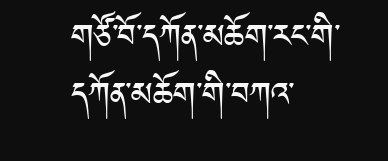གཙོ་བོ་དཀོན་མཆོག་རང་གི་དཀོན་མཆོག་གི་བཀའ་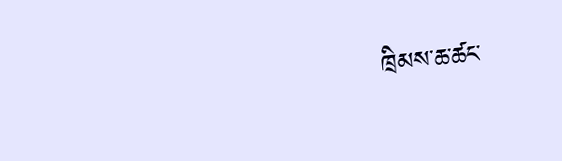ཁྲིམས་ཆ་ཚང་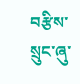བརྩིས་སྲུང་ཞུ་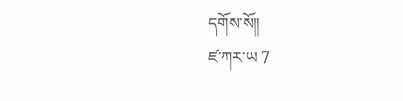དགོས་སོ༎
ཛ་ཀར་ཡ 7